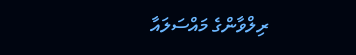ރިލްވާންގެ މައްސަލައާ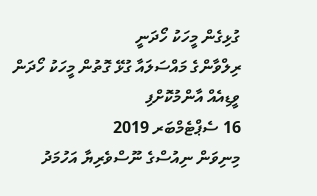ގުޅިގެން މީހަކު ހޯދަނީ
ރިލްވާންގެ މައްސަލައާ ގުޅޭ ގޮތުން މީހަކު ހޯދަން ވީޑިއެއް އާންމުކޮށްފި
16 ސެޕްޓެމްބަރ 2019
މިނިވަން ނިއުސްގެ ނޫސްވެރިޔާ އަހުމަދު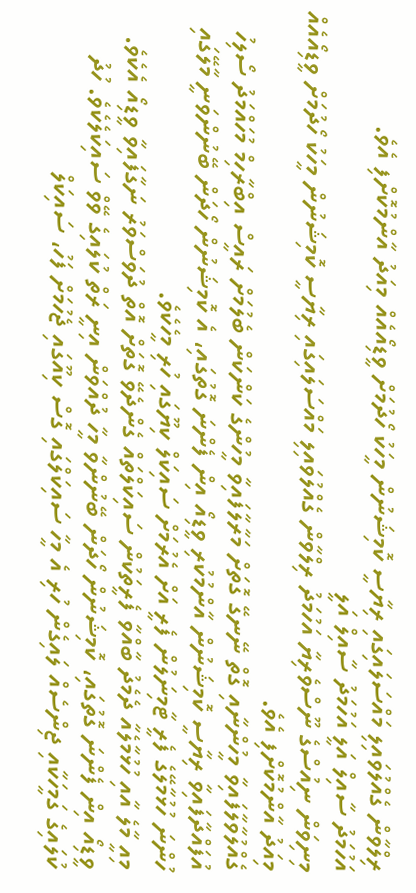ރިލްވާން ގެއްލުވައިލި މައްސަލައިގައި ރިޔާސީ ކޮމިޝަނުން މީހަކު ހޯދުމަށް ވީޑިއޯއެއް މިއަދު އާންމުކޮށްފި އެވެ.
އަހުމަދު ސާއިލް އަލީ އަހުމަދު ސާއިލް އަލީ
މިނިވަން ނިއުސްގެ ނޫސްވެރިޔާ އަހުމަދު ރިލްވާން ގެއްލުވައިލި މައްސަލައިގައި ރިޔާސީ ކޮމިޝަނުން މީހަކު ހޯދުމަށް ވީޑިއޯއެއް މިއަދު އާންމުކޮށްފި އެވެ.
ގެއްލުވާލާފައިވާ މީހުންނާއި ގޮތް ނޭނގޭ ގޮތަށް މަރާލާފައިވާ މީހުންގެ ކަންކަން ބެލުމަށް ރައީސް އިބްރާހިމް މުހައްމަދު ސޯލިހު އުފައްދާފައިވާ ރިޔާސީ ކޮމިޝަނުން އާންމުކުރި ވީޑިއޯ އިން ފެންނަ ގޮތުގައި، އެ ކޮމިޝަނުން ހޯދަން ބޭނުންވަނީ މާލޭގައި ހުންނަ ހުޅުމާލޭގެ ފެރީ ޓާމިނަލުން ފެރީ އަށް އެރުމަށް ސައިކަލް ކިޔޫގައި ހުރި މީހެކެވެ.
މިއީ މާލެ އާއި ހުޅުމާލެއާ ދެމެދު ބާއްވާ ފެރީތަކުން ސައިކަލްތައް ގެންދެވޭ ގޮތަށް އޮތް ދުވަސްވަރު ނަގާފައިވާ ވީޑިއޯ އެކެވެ.
ވީޑިއޯ އިން ފެންނަ ގޮތުގައި، ކޮމިޝަނުން ހޯދަން ބޭނުންވާ މީހާ ދުއްވަން އިނީ ރަތް ކުލައިގެ ވޭވް ސައިކަލެކެވެ. ހުދު ކުލައިގެ ގަމީހަކާއި ޖިންސެއް ލައިގެން ހުރި އެ މީހާ ސައިކަލްގައި ގޮސް ކިއޫގައި ޖެހުމަށް ފަހު، ސައިކަލް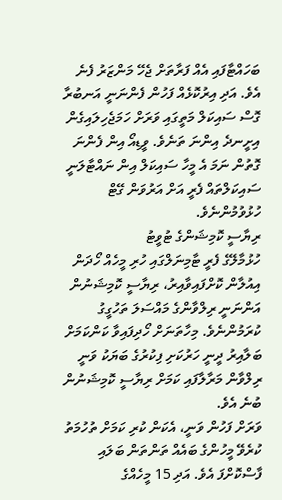ބަހައްޓާފައި އެއް ފަރާތަށް ޖެހޭ މަންޒަރު ފެނެ އެވެ. އަދި އިރުކޮޅެއް ފަހުން ފެންނަނީ އަނބުރާ ގޮސް ސައިކަލް މަތީގައި ވަރަށް ހަމަޖެހިލައިގެން އިށީނދެ އިންނަ ތަނެވެ. ވީޑިއޯ އިން ފެންނަ ގޮތުން ނަމަ އެ މީހާ ސައިކަލް އިން ނައްޓާލަނީ ސައިކަލްތައް ފެރީ އަށް އަރުވަން ގޭޓް ހުޅުވުމުންނެވެ.
ރިޔާސީ ކޮމިޝަންގެ ޓުވީޓު
ހުޅުމާލޭގެ ފެރީ ޓާމިނަލްގައި ހުރި މީހެއް ހޯދަން އިއުލާން ކޮށްފައިވާއިރު، ރިޔާސީ ކޮމިޝަނުން އަންނަނީ ރިލްވާންގެ މައްސަލަ ތަހުގީގު ކުރަމުންނެވެ. މިހާތަނަށް ހޯދިފައިވާ ކަންކަމަށް ބަލާއިރު ދީނީ ހަރުކަށި ފިކުރުގެ ބަޔަކު ވަނީ ރިލްވާން މަރާލާފައި ކަމަށް ރިޔާސީ ކޮމިޝަނުން ބުނެ އެވެ.
ވަރަށް ފަހުން ވަނީ، އެކަން ކުރި ކަމަށް ތުހުމަތު ކުރެވޭ މީހުންގެ ބައެއް ތަންތަން ބަލައި ފާސްކޮށްފަ އެވެ. އަދި 15 މީހެއްގެ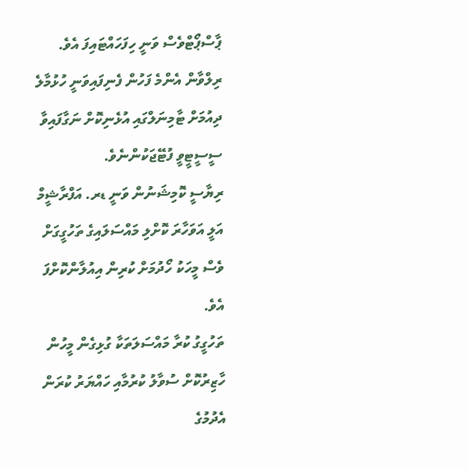ޕާސްޕޯޓްވެސް ވަނީ ހިފަހައްޓައިފަ އެވެ.
ރިލްވާން އެންމެ ފަހުން ފެނިފައިވަނީ ހުޅުމާލެ ދިއުމަށް ޓާމިނަލްގައި އުޅެނިކޮށް ނަގާފައިވާ ސީސީޓީވީ ފުޓޭޖަކުންނެވެ.
ރިޔާސީ ކޮމިޝަނުން ވަނީ ޑރ. އަފްރާޝީމް އަލީ އަވަހާރަ ކޮށްލި މައްސަލައިގެ ތަހުގީގަށް ވެސް މީހަކު ހޯދުމަށް ކުރިން އިއުލާންކޮށްފަ އެވެ.
ތަހުގީގު ކުރާ މައްސަލަތަކާ ގުޅިގެން މީހުން ހާޒިރުކޮށް ސުވާލު ކުރުމާއި ހައްޔަރު ކުރަން އެދުމުގެ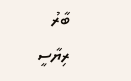ބާރު ރިޔާސީ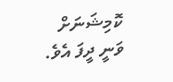ކޮމިޝަނަށް ވަނީ ދީފަ އެވެ.